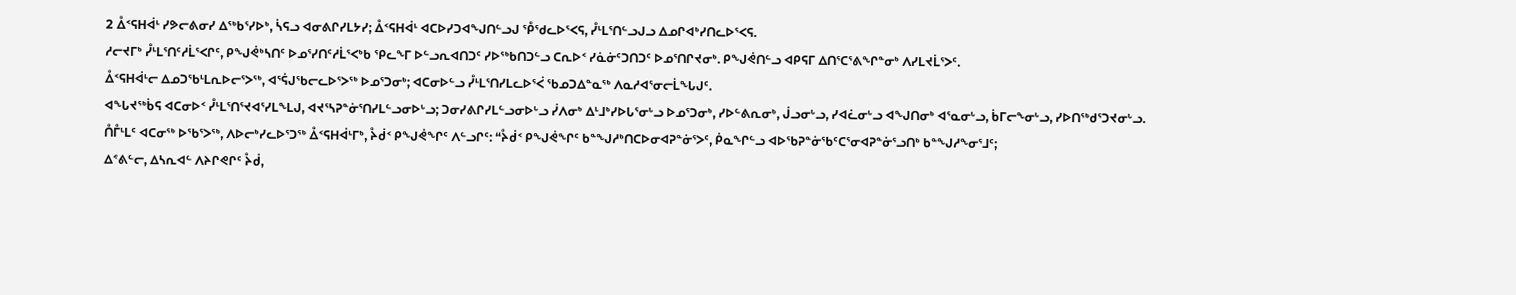2 ᐂᑉᕋᕼᐋᒻ ᓯᕗᓕᕕᓂᓯ ᐃᖅᑲᕐᓯᐅᒃ, ᓵᕋᓗ ᐊᓂᕕᒋᓯᒪᔭᓯ; ᐂᑉᕋᕼᐋᒻ ᐊᑕᐅᓯᑐᐊᖑᑎᓪᓗᒍ ᕾᖁᓚᐅᕐᐸᕋ, ᓮᒻᒪᕐᑎᓪᓗᒍᓗ ᐃᓄᒋᐊᒃᓯᑎᓚᐅᕐᐸᕋ.
ᓱᓕᔪᒥᒃ ᓮᒻᒪᕐᑎᑦᓱᒫᕐᐸᒋᑦ, ᑭᖑᕚᒃᓴᑎᑦ ᐅᓄᕐᓯᑎᑦᓱᒫᕐᐸᒃᑲ ᕿᓚᖕᒥ ᐅᓪᓗᕆᐊᑎᑐᑦ ᓯᐅᖅᑲᑎᑐᓪᓗ ᑕᕆᐅᑉ ᓯᓈᓃᑦᑐᑎᑐᑦ ᐅᓄᕐᑎᒋᔪᓂᒃ. ᑭᖑᕚᑎᓪᓗ ᐊᑭᕋᒥ ᐃᑎᕐᑕᕐᕕᖏᓐᓂᒃ ᐱᓯᒪᔪᒫᕐᐳᑦ.
ᐂᑉᕋᕼᐋᒻᓕ ᐃᓄᑐᖃᒻᒪᕆᐅᓕᕐᐳᖅ, ᐊᕐᕌᒍᖃᓕᓚᐅᕐᐳᖅ ᐅᓄᕐᑐᓂᒃ; ᐊᑕᓂᐅᓪᓗ ᓮᒻᒪᕐᑎᓯᒪᓚᐅᕐᐹ ᖃᓄᑐᐃᓐᓇᖅ ᐱᓇᓱᐊᕐᓂᓕᒫᖓᒍᑦ.
ᐊᖓᔪᖅᑳᕋ ᐊᑕᓂᐅᑉ ᓮᒻᒪᕐᑎᕐᔪᐊᕐᓯᒪᖕᒪᒍ, ᐊᔪᕐᓴᕈᓐᓃᕐᑎᓯᒪᓪᓗᓂᐅᒡᓗ; ᑐᓂᓯᕕᒋᓯᒪᓪᓗᓂᐅᒡᓗ ᓰᐱᓂᒃ ᐃᒻᒧᒃᓯᐅᒐᕐᓂᒡᓗ ᐅᓄᕐᑐᓂᒃ, ᓯᐅᓪᕕᕆᓂᒃ, ᒎᓗᓂᒡᓗ, ᓯᐊᓛᓂᒡᓗ ᐊᖑᑎᓂᒃ ᐊᕐᓇᓂᒡᓗ, ᑳᒥᓕᖕᓂᒡᓗ, ᓯᐅᑎᖅᑯᕐᑐᔪᓂᒡᓗ.
ᑍᒤᒻᒪᑦ ᐊᑕᓂᖅ ᐅᖃᕐᐳᖅ, ᐱᐅᓕᒃᓯᓚᐅᕐᑐᖅ ᐂᑉᕋᕼᐋᒻᒥᒃ, ᔧᑰᑉ ᑭᖑᕚᖏᑦ ᐱᓪᓗᒋᑦ: “ᔧᑰᑉ ᑭᖑᕚᖏᑦ ᑲᓐᖑᓱᒃᑎᑕᐅᓂᐊᕈᓐᓃᕐᐳᑦ, ᑮᓇᖏᓪᓗ ᐊᐅᖃᕈᓐᓃᖃᑦᑕᕐᓂᐊᕈᓐᓃᕐᓗᑎᒃ ᑲᓐᖑᓱᖕᓂᕐᒧᑦ;
ᐃᕝᕕᓪᓕ, ᐃᓴᕆᐊᓪ ᐱᔨᒋᕙᒋᑦ ᔧᑰ,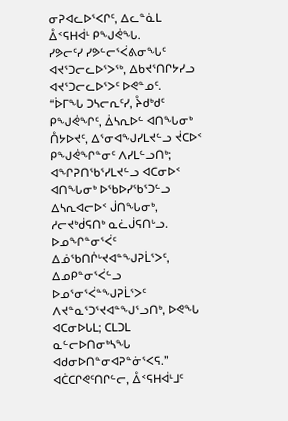ᓂᕈᐊᓚᐅᕐᐸᒋᑦ, ᐃᓚᓐᓈᒪ ᐂᑉᕋᕼᐋᒻ ᑭᖑᕚᖓ.
ᓯᕗᓕᑦᓯ ᓯᕗᓪᓕᕐᐹᕕᓂᖓᑦ ᐊᔪᕐᑐᓕᓚᐅᕐᐳᖅ, ᐃᑲᔪᕐᑎᒋᔭᓯᓗ ᐊᔪᕐᑐᓕᓚᐅᕐᐳᑦ ᐅᕙᓐᓄᑦ.
“ᐆᒥᖓ ᑐᓴᓕᕆᑦᓯ, ᔧᑯᒃᑯᑦ ᑭᖑᕚᖏᑦ, ᐄᓴᕆᐅᓪ ᐊᑎᖓᓂᒃ ᑍᔭᐅᔪᑦ, ᐃᕐᓂᐊᖑᓯᒪᔪᓪᓗ ᔫᑕᐅᑉ ᑭᖑᕚᖏᓐᓂᑦ ᐱᓯᒪᓪᓗᑎᒃ; ᐊᖏᕈᑎᖃᕐᓯᒪᔪᓪᓗ ᐊᑕᓂᐅᑉ ᐊᑎᖓᓂᒃ ᐅᖃᐅᓯᖃᕐᑐᓪᓗ ᐃᓴᕆᐊᓕᐅᑉ ᒎᑎᖓᓂᒃ, ᓱᓕᔪᒃᑰᕋᑎᒃ ᓇᓛᒎᕋᑎᒡᓗ.
ᐅᓄᖏᓐᓂᕐᐹᑦ ᐃᓅᖃᑎᒌᒡᔪᐊᓐᖑᕈᒫᕐᐳᑦ, ᐃᓄᑭᓐᓂᕐᐹᓪᓗ ᐅᓄᕐᓂᕐᐹᓐᖑᕈᒫᕐᐳᑦ ᐱᔪᓐᓇᕐᑐᕐᔪᐊᓐᖑᕐᓗᑎᒃ, ᐅᕙᖓ ᐊᑕᓂᐅᒐᒪ; ᑕᒪᑐᒪ ᓇᓪᓕᐅᑎᓂᒃᓴᖓ ᐊᑯᓂᐅᑎᓐᓂᐊᕈᓐᓃᕐᐸᕋ.”
ᐊᑖᑕᒋᕙᑦᑎᒋᓪᓕ, ᐂᑉᕋᕼᐋᒻᒧᑦ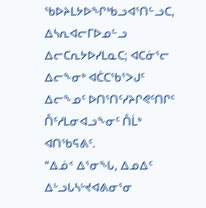ᖃᐅᔨᒪᔭᐅᖏᒃᑲᓗᐊᕐᑎᓪᓗᑕ, ᐃᓴᕆᐊᓕᒥᐅᓄᓪᓗ ᐃᓕᑕᕆᔭᐅᓯᒪᓇᑕ; ᐊᑕᓃᕐᓕ ᐃᓕᖕᓂᒃ ᐊᑖᑕᖃᕐᐳᒍᑦ ᐃᓕᖕᓄᑦ ᐅᑎᕐᑎᑦᓯᔨᒋᕙᑦᑎᒋᑦ ᑍᑦᓱᒪᓂᐊᓗᖕᓂᑦ ᑍᒫᒃ ᐊᑎᖃᕋᕕᑦ.
“ᐃᓅᑉ ᐃᕐᓂᖓ, ᐃᓄᐃᑦ ᐃᒡᓗᒐᓴᒡᔪᐊᕕᓂᕐᓂ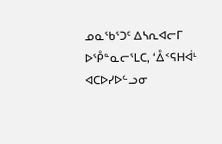ᓄᓇᖃᕐᑐᑦ ᐃᓴᕆᐊᓕᒥ ᐅᕾᓐᓇᓕᕐᒪᑕ, ‘ᐂᑉᕋᕼᐋᒻ ᐊᑕᐅᓯᐅᓪᓗᓂ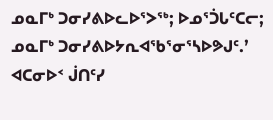ᓄᓇᒥᒃ ᑐᓂᓯᕕᐅᓚᐅᕐᐳᖅ; ᐅᓄᕐᑑᒐᑦᑕᓕ; ᓄᓇᒥᒃ ᑐᓂᓯᕕᐅᔭᕆᐊᖃᕐᓂᕐᓴᐅᕗᒍᑦ.’
ᐊᑕᓂᐅᑉ ᒎᑎᑦᓯ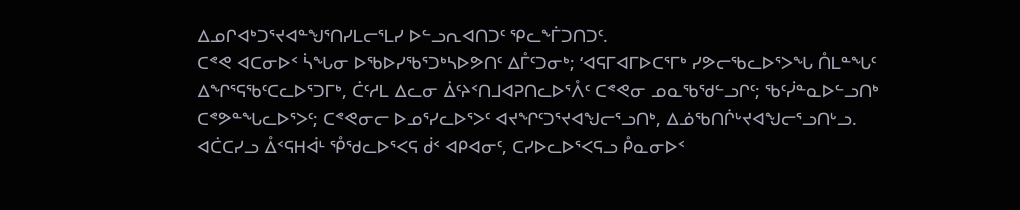ᐃᓄᒋᐊᒃᑐᕐᔪᐊᓐᖑᕐᑎᓯᒪᓕᕐᒪᓯ ᐅᓪᓗᕆᐊᑎᑐᑦ ᕿᓚᖕᒦᑐᑎᑐᑦ.
ᑕᕝᕙ ᐊᑕᓂᐅᑉ ᓵᖓᓂ ᐅᖃᐅᓯᖃᕐᑐᒃᓴᐅᕗᑎᑦ ᐃᒤᑦᑐᓂᒃ; ‘ᐊᕋᒥᐊᒥᐅᑕᕐᒥᒃ ᓯᕗᓕᖃᓚᐅᕐᐳᖓ ᑍᒪᓐᖓᑦ ᐃᖏᕐᕋᖃᑦᑕᓚᐅᕐᑐᒥᒃ, ᑖᑦᓱᒪ ᐃᓚᓂ ᐄᑦᔨᑉᑎᒧᐊᕈᑎᓚᐅᕐᐰᑦ ᑕᕝᕙᓂ ᓄᓇᖃᖁᓪᓗᒋᑦ; ᖃᑦᓰᓐᓇᐅᓪᓗᑎᒃ ᑕᕝᕗᓐᖓᓚᐅᕐᐳᑦ; ᑕᕝᕙᓂᓕ ᐅᓄᕐᓯᓚᐅᕐᐳᑦ ᐊᔪᖏᑦᑐᕐᔪᐊᖑᓕᕐᓗᑎᒃ, ᐃᓅᖃᑎᒌᒡᔪᐊᖑᓕᕐᓗᑎᒡᓗ.
ᐊᑖᑕᓯᓗ ᐂᑉᕋᕼᐋᒻ ᕾᖁᓚᐅᕐᐸᕋ ᑰᑉ ᐊᑭᐊᓂᑦ, ᑕᓯᐅᓚᐅᕐᐸᕋᓗ ᑬᓇᓂᐅᑉ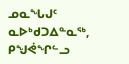ᓄᓇᖓᒍᑦ ᓇᐅᒃᑯᑐᐃᓐᓇᖅ, ᑭᖑᕚᖏᓪᓗ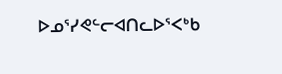ᐅᓄᕐᓯᕙᓪᓕᐊᑎᓚᐅᕐᐸᒃᑲ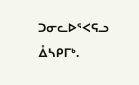ᑐᓂᓚᐅᕐᐸᕋᓗ ᐂᓴᑭᒥᒃ.